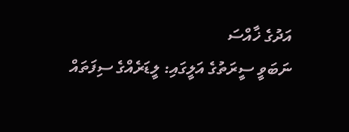އަދުގެ ޚާއްސަ
ނަބަވީ ސީރަތުގެ އަލީގައި: ލީޑަރެއްގެ ސިފަތައް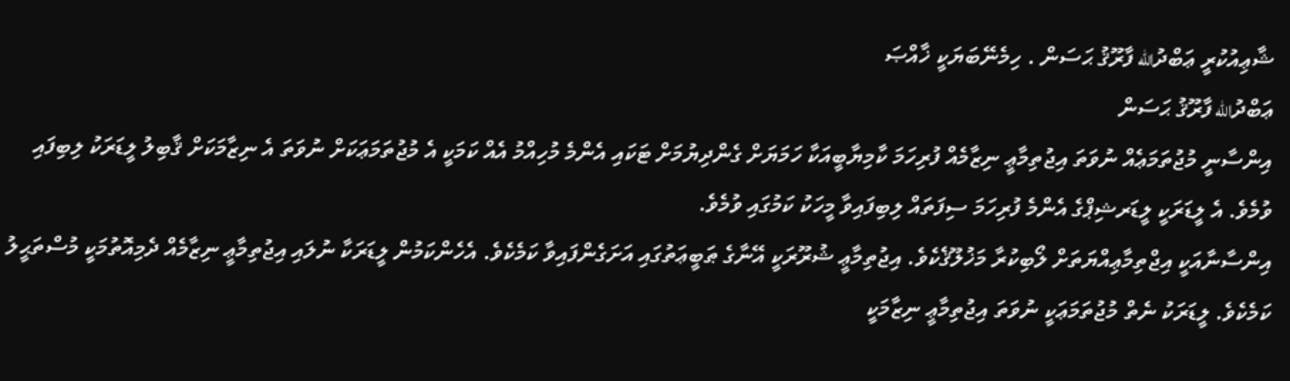ޝާޢިއުކުރީ ޢަބްދުالله ފާރޫޤު ޙަސަން . ހިމެނޭބަޔަކީ ޚާއްޞަ
ޢަބްދުالله ފާރޫޤު ޙަސަން
އިންސާނީ މުޖުތަމަޢެއް ނުވަތަ އިޖުތިމާޢީ ނިޒާމެއް ފުރިހަމަ ކާމިޔާބީއަކާ ހަމަޔަށް ގެންދިޔުމަށް ޓަކައި އެންމެ މުހިއްމު އެއް ކަމަކީ އެ މުޖުތަމަޢަކަށް ނުވަތަ އެ ނިޒާމަކަށް ޤާބިލު ލީޑަރަކު ލިބިފައި ވުމެވެ. އެ ލީޑަރަކީ ލީޑަރޝިޕްގެ އެންމެ ފުރިހަމަ ސިފަތައް ލިބިފައިވާ މީހަކު ކަމުގައި ވުމެވެ.
އިންސާނާއަކީ އިޖްތިމާޢިއްޔަތަށް ލޯބިކުރާ މަޚުލޫޤެކެވެ. އިޖުތިމާޢީ ޝުރޫރަކީ އޭނާގެ ޠަބީޢަތުގައި އަށަގެންފައިވާ ކަމެކެވެ. އެހެންކަމުން ލީޑަރަކާ ނުލައި އިޖުތިމާޢީ ނިޒާމެއް ދެމިއޮތުމަކީ މުސްތަޙީލު ކަމެކެވެ. ލީޑަރަކު ނެތް މުޖުތަމަޢަކީ ނުވަތަ އިޖުތިމާޢީ ނިޒާމަކީ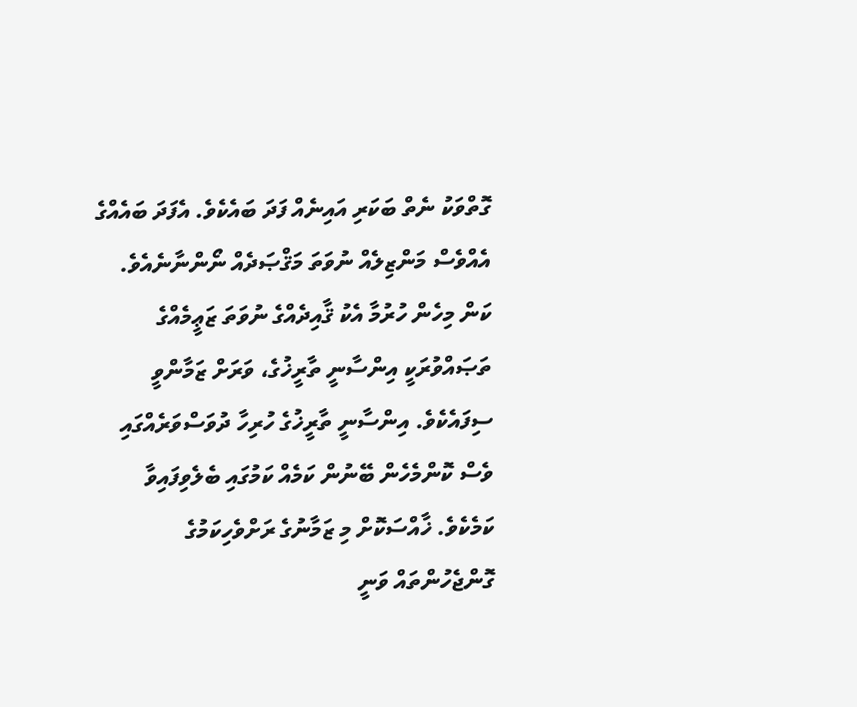ގޮތްވަކު ނެތް ބަކަރި އައިނެއް ފަދަ ބައެކެވެ. އެފަދަ ބައެއްގެ އެއްވެސް މަންޒިލެއް ނުވަތަ މަޤްޞަދެއް ނޯންނާނެއެވެ.
ކަން މިހެން ހުރުމާ އެކު ޤާއިދެއްގެ ނުވަތަ ޒަޢީމެއްގެ ތަޞައްވުރަކީ އިންސާނީ ތާރީޚުގެ، ވަރަށް ޒަމާންވީ ސިފައެކެވެ. އިންސާނީ ތާރީޚުގެ ހުރިހާ ދުވަސްވަރެއްގައި ވެސް ކޮންމެހެން ބޭނުން ކަމެއް ކަމުގައި ބެލެވިފައިވާ ކަމެކެވެ. ޚާއްސަކޮށް މި ޒަމާނުގެ ރަށްވެހިކަމުގެ ގޮންޖެހުންތައް ވަނީ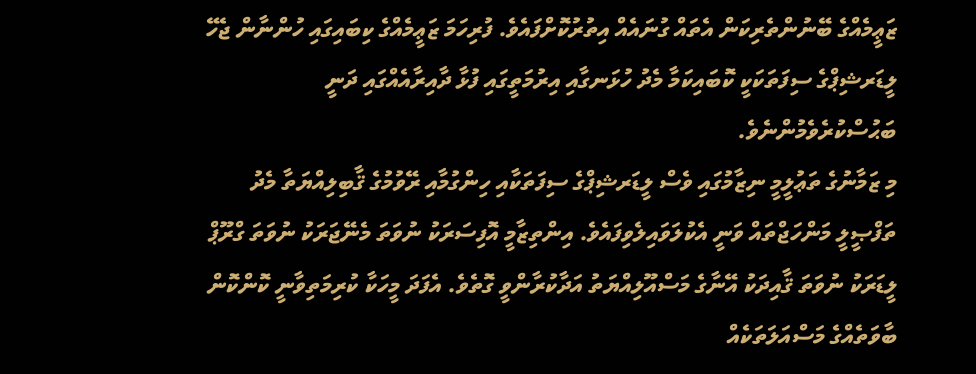ޒަޢީމެއްގެ ބޭނުންތެރިކަން އެތައް ގުނައެއް އިތުރުކޮށްފައެވެ. ފުރިހަމަ ޒަޢީމެއްގެ ކިބައިގައި ހުންނާން ޖެހޭ ލީޑަރޝިޕްގެ ސިފަތަކަކީ ކޮބައިކަމާ މެދު ހުޅަނގާއި އިރުމަތީގައި ފުޅާ ދާއިރާއެއްގައި ދަނީ ބަޙުސްކުރެވެމުންނެވެ.
މި ޒަމާނުގެ ތަޢުލީމީ ނިޒާމުގައި ވެސް ލީޑަރޝިޕްގެ ސިފަތަކާއި ހިންގުމާއި ރޭވުމުގެ ޤާބިލިއްޔަތާ މެދު ތަފްޞީލީ މަންހަޖްތައް ވަނީ އެކުލަވައިލެވިފައެވެ. އިންތިޒާމީ އޮފިސަރަކު ނުވަތަ މެނޭޖަރަކު ނުވަތަ ގްރޫޕް ލީޑަރަކު ނުވަތަ ޤާއިދަކު އޭނާގެ މަސްއޫލިއްޔަތު އަދާކުރާންވީ ގޮތެވެ. އެފަދަ މީހަކާ ކުރިމަތިވާނީ ކޮންކޮން ބާވަތެއްގެ މަސްއަލަތަކެއް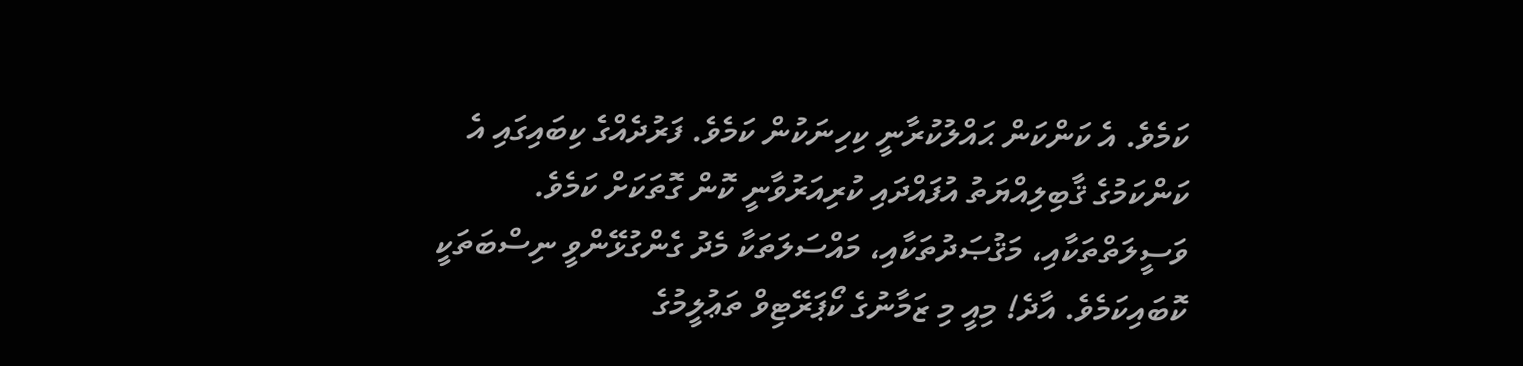ކަމެވެ. އެ ކަންކަން ޙައްލުކުރާނީ ކިހިނަކުން ކަމެވެ. ފަރުދެއްގެ ކިބައިގައި އެ ކަންކަމުގެ ޤާބިލިއްޔަތު އުފައްދައި ކުރިއަރުވާނީ ކޮން ގޮތަކަށް ކަމެވެ. ވަސީލަތްތަކާއި، މަޤުޞަދުތަކާއި، މައްސަލަތަކާ މެދު ގެންގުޅޭންވީ ނިސްބަތަކީ ކޮބައިކަމެވެ. އާދެ! މިއީ މި ޒަމާނުގެ ކޯޕަރޭޓިވް ތަޢުލީމުގެ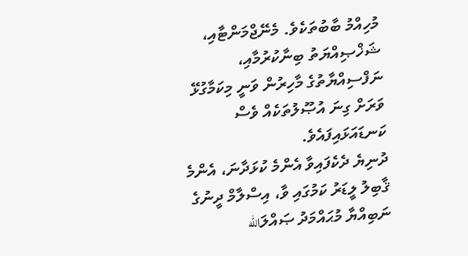މުހިއްމު ބާބުތަކެވެ. މެނޭޖްމަންޓާއި، ޝަޚްޞިއްޔަތު ބިނާކުރުމާއި، ނަފްސިއްޔާތުގެ މާހިރުން ވަނީ މިކަމާގުޅޭ ވަރަށް ގިނަ އުޞޫލުތަކެއް ވެސް ކަނޑައަޅައިފައެވެ.
ދުނިޔެ ދެކެފައިވާ އެންމެ ކުޅަދާނަ، އެންމެ ޤާބިލު ލީޑަރު ކަމުގައި ވާ، އިސްލާމް ދީނުގެ ނަބިއްޔާ މުޙައްމަދު ޞައްލަالله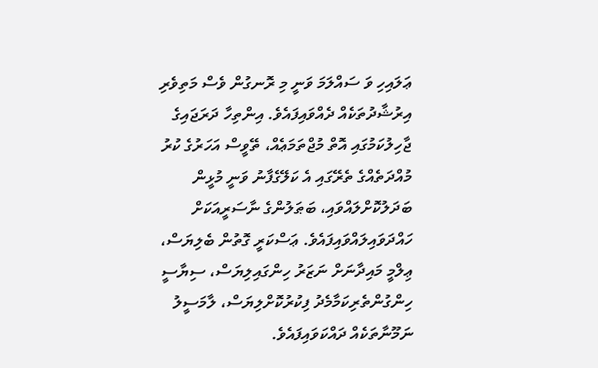ޢަލައިހި ވަ ސައްލަމަ ވަނީ މި ރޮނގުން ވެސް މަތިވެރި އިރުޝާދުތަކެއް ދެއްވައިފައެވެ. އިންތިހާ ދަރަޖައިގެ ޖާހިލުކަމުގައި އޮތް މުޖްތަމަޢެއް، ތޭވީސް އަހަރުގެ ކުރު މުއްދަތެއްގެ ތެރޭގައި އެ ކަލޭގެފާނު ވަނީ މުޅީން ބަދަލުކޮށްލައްވައި، ބަޠަލުންގެ ނާސަރީއަކަށް ހައްދަވައިލައްވައިފައެވެ. ޢަސްކަރީ ގޮތުން ބެލިޔަސް، ޢިލްމީ މައިދާނަށް ނަޒަރު ހިންގައިލިޔަސް، ސިޔާސީ ހިންގުންތެރިކަމާމެދު ފިކުރުކޮށްލިޔަސް، ލާމަސީލު ނަމޫނާތަކެއް ދައްކަވައިފައެވެ.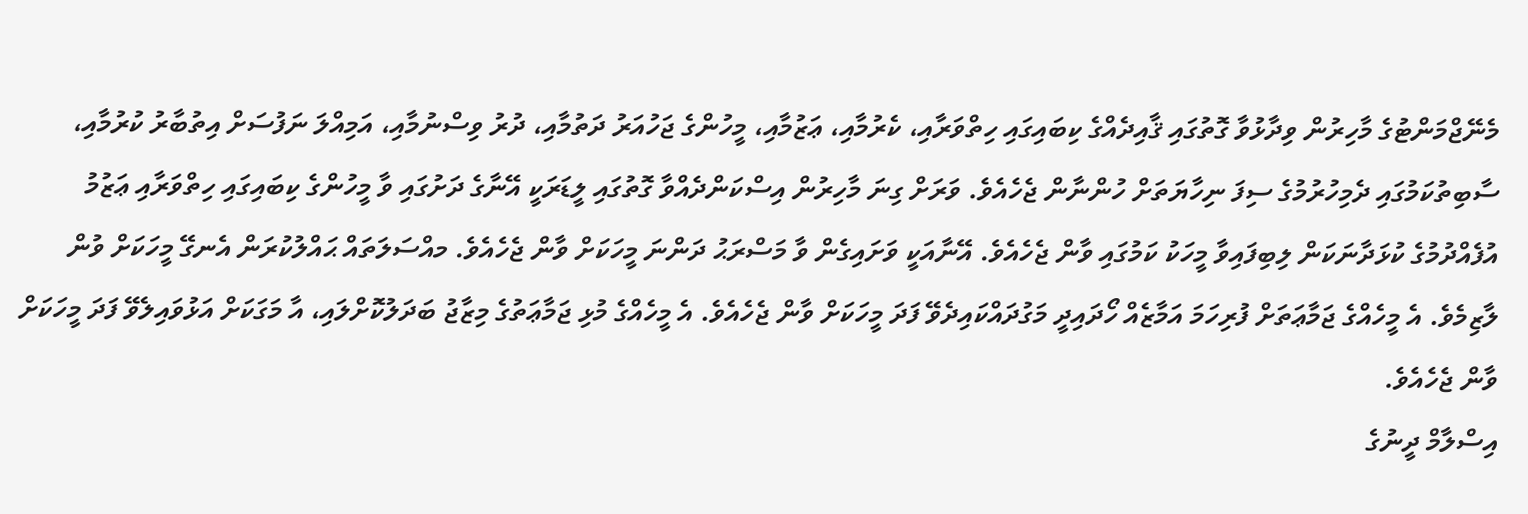މެނޭޖްމަންޓުގެ މާހިރުން ވިދާޅުވާ ގޮތުގައި ޤާއިދެއްގެ ކިބައިގައި ހިތްވަރާއި، ކެރުމާއި، ޢަޒުމާއި، މީހުންގެ ޖަހުއަރު ދަތުމާއި، ދުރު ވިސްނުމާއި، އަމިއްލަ ނަފުސަށް އިތުބާރު ކުރުމާއި، ސާބިތުކަމުގައި ދެމިހުރުމުގެ ސިފަ ނިހާޔަތަށް ހުންނާން ޖެހެއެވެ. ވަރަށް ގިނަ މާހިރުން އިސްކަންދެއްވާ ގޮތުގައި ލީޑަރަކީ އޭނާގެ ދަށުގައި ވާ މީހުންގެ ކިބައިގައި ހިތްވަރާއި ޢަޒުމު އުފެއްދުމުގެ ކުޅަދާނަކަން ލިބިފައިވާ މީހަކު ކަމުގައި ވާން ޖެހެއެވެ. އޭނާއަކީ ވަށައިގެން ވާ މަސްރަޙު ދަންނަ މީހަކަށް ވާން ޖެހެއެވެ. މއްސަލަތައް ޙައްލުކުރަން އެނގޭ މީހަކަށް ވުން ލާޒިމެވެ. އެ މީހެއްގެ ޖަމާޢަތަށް ފުރިހަމަ އަމާޒެއް ހޯދައިދީ މަގުދައްކައިދެވޭ ފަދަ މީހަކަށް ވާން ޖެހެއެވެ. އެ މީހެއްގެ މުޅި ޖަމާޢަތުގެ މިޒާޖު ބަދަލުކޮށްލައި، އާ މަގަކަށް އަޅުވައިލެވޭ ފަދަ މީހަކަށް ވާން ޖެހެއެވެ.
އިސްލާމް ދީނުގެ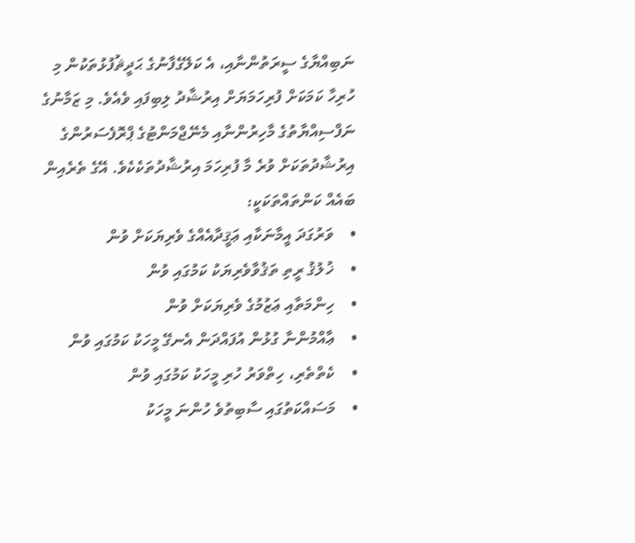ނަބިއްޔާގެ ސީރަތުންނާއި، އެ ކަލޭގެފާނުގެ ޙަދީޘުފުޅުތަކުން މި ހުރިހާ ކަމަކަށް ފުރިހަމަޔަށް އިރުޝާދު ލިބިފައި ވެއެވެ. މި ޒަމާނުގެ ނަފްސިއްޔާތުގެ މާހިރުންނާއި މެނޭޖްމަންޓުގެ ޕްރޮފެސަރުންގެ އިރުޝާދުތަކަށް ވުރެ މާ ފުރިހަމަ އިރުޝާދުތަކެކެވެ. އޭގެ ތެރެއިން ބައެއް ކަންތައްތަކަކީ:
•    ވަރުގަދަ އީމާނަކާއި ޢަޤީދާއެއްގެ ވެރިޔަކަށް ވުން
•    ޚުލުޤު ރީތި ތަޤުވާވެރިޔަކު ކަމުގައި ވުން
•    ހިންމަތާއި ޢަޒުމުގެ ވެރިޔަކަށް ވުން
•    ޢާއްމުންނާ ގުޅުން އުފައްދަން އެނގޭ މީހަކު ކަމުގައި ވުން
•    ކެތްތެރި، ހިތްވަރު ހުރި މީހަކު ކަމުގައި ވުން
•    މަސައްކަތުގައި ސާބިތުވެ ހުންނަ މީހަކު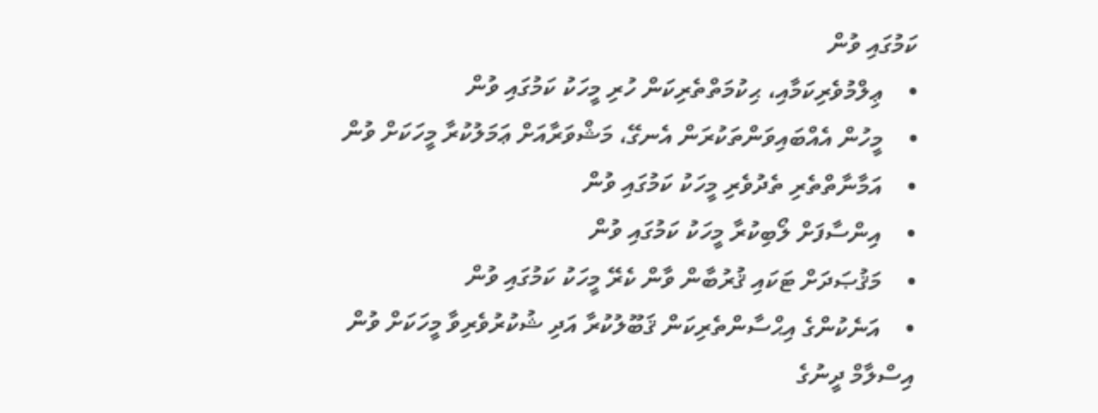ކަމުގައި ވުން
•    ޢިލްމުވެރިކަމާއި، ޙިކުމަތްތެރިކަން ހުރި މީހަކު ކަމުގައި ވުން
•    މީހުން އެއްބައިވަންތަކުރަން އެނގޭ، މަޝްވަރާއަށް ޢަމަލުކުރާ މީހަކަށް ވުން
•    އަމާނާތްތެރި ތެދުވެރި މީހަކު ކަމުގައި ވުން
•    އިންސާފަށް ލޯބިކުރާ މީހަކު ކަމުގައި ވުން
•    މަޤުޞަދަށް ޓަކައި ޤުރުބާން ވާން ކެރޭ މީހަކު ކަމުގައި ވުން
•    އަނެކުންގެ އިޙްސާންތެރިކަން ޤަބޫލުކުރާ އަދި ޝުކުރުވެރިވާ މީހަކަށް ވުން
އިސްލާމް ދީނުގެ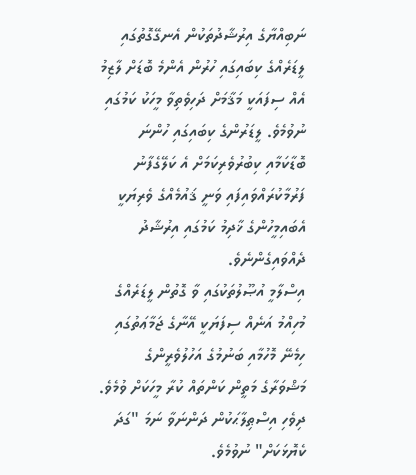ނަބިއްޔާގެ އިރުޝާދުތަކުން އެނގޭގޮތުގައި ލީޑަރެއްގެ ކިބައިގައި ހުރުން އެންމެ ބޮޑަށް ލާޒިމު އެއް ސިފައަކީ މަޤާމަށް ދަހިވެތިވާ މީހަކު ކަމުގައި ނުވުމެވެ. ލީޑަރުންގެ ކިބައިގައި ހުންނަ ބޮޑާކަމާއި ކިބުރުވެރިކަމަށް އެ ކަލޭގެފާނު ފަރުމާކުރައްވައިފައި ވަނީ ޤައުމެއްގެ ވެރިޔަކީ އެބައިމީހުންގެ ޚާދިމު ކަމުގައި އިރުޝާދު ދެއްވައިގެންނެވެ.
އިސްލާމީ އުޞޫލުތަކުގައި ވާ ގޮތުން ލީޑަރެއްގެ މުހިއްމު އަނެއް ސިފަޔަކީ އޭނާގެ ޖަމާޢަތުގައި ހިމެނޭ މޮހުމާއި ބަނުމުގެ އަހުލުވެރީންގެ މަޝްވަރާގެ މަތީން ކަންތައް ކުރާ މީހަކަށް ވުމެވެ. ދިވެހި އިސްޠިލާޙަކުން ދަންނަވާ ނަމަ "ގަދަ ކެޔޮޅަކަށް" ނުވުމެވެ.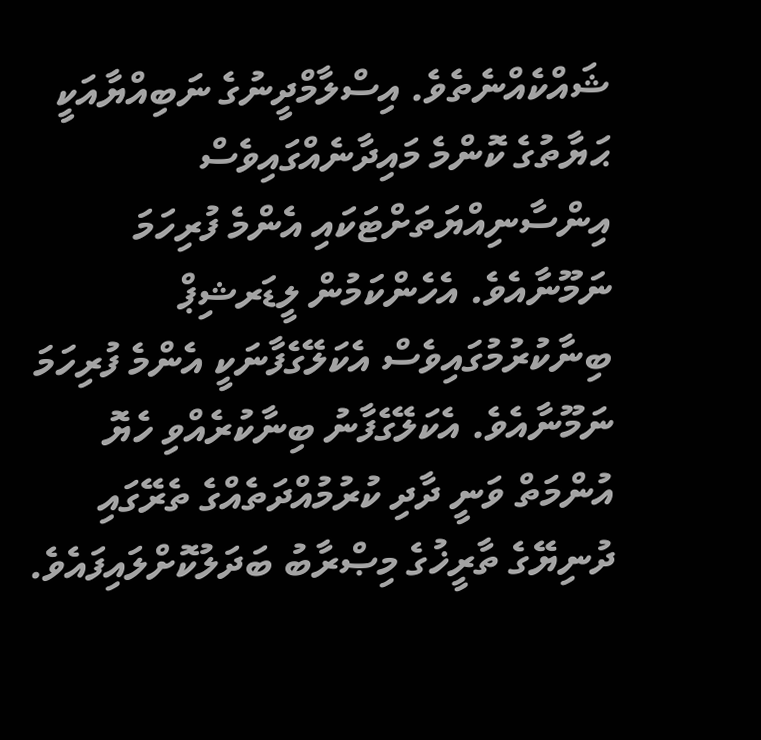ޝައްކެއްނެތެވެ. އިސްލާމްދީނުގެ ނަބިއްޔާއަކީ ޙަޔާތުގެ ކޮންމެ މައިދާނެއްގައިވެސް އިންސާނިއްޔަތަށްޓަކައި އެންމެ ފުރިހަމަ ނަމޫނާއެވެ. އެހެންކަމުން ލީޑަރޝިޕް ބިނާކުރުމުގައިވެސް އެކަލޭގެފާނަކީ އެންމެ ފުރިހަމަ ނަމޫނާއެވެ. އެކަލޭގެފާނު ބިނާކުރެއްވި ހެޔޮ އުންމަތް ވަނީ ދާދި ކުރުމުއްދަތެއްގެ ތެރޭގައި ދުނިޔޭގެ ތާރީޚުގެ މިޞްރާބު ބަދަލުކޮށްލައިފައެވެ.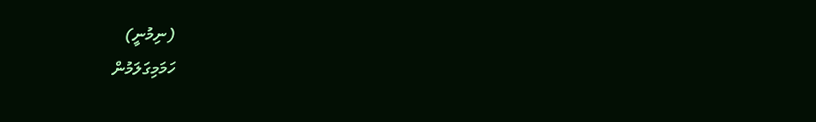(ނިމުނީ)
ހަމަމިގަލަމުން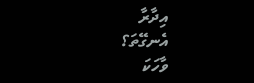އިދާރާ
އެނގޭތަ؟
ވާހަކަ